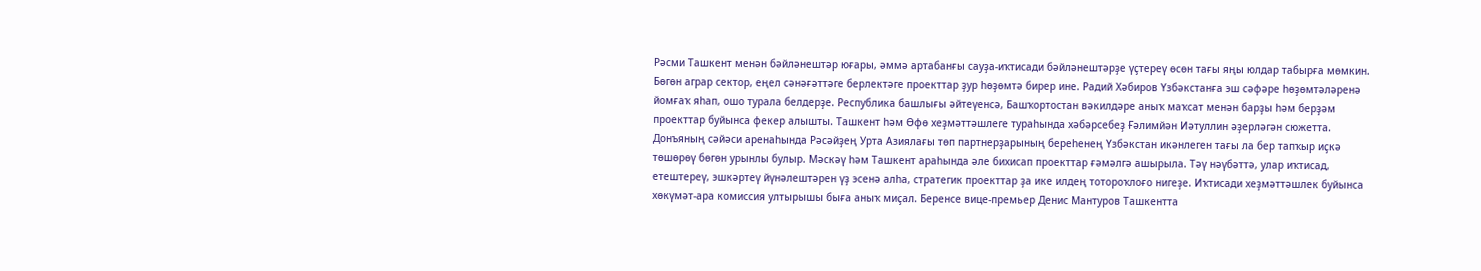Рәсми Ташкент менән бәйләнештәр юғары, әммә артабанғы сауҙа-иҡтисади бәйләнештәрҙе үҫтереү өсөн тағы яңы юлдар табырға мөмкин. Бөгөн аграр сектор, еңел сәнәғәттәге берлектәге проекттар ҙур һөҙөмтә бирер ине. Радий Хәбиров Үзбәкстанға эш сәфәре һөҙөмтәләренә йомғаҡ яһап, ошо турала белдерҙе. Республика башлығы әйтеүенсә, Башҡортостан вәкилдәре аныҡ маҡсат менән барҙы һәм берҙәм проекттар буйынса фекер алышты. Ташкент һәм Өфө хеҙмәттәшлеге тураһында хәбәрсебеҙ Ғәлимйән Иәтуллин әҙерләгән сюжетта.
Донъяның сәйәси аренаһында Рәсәйҙең Урта Азиялағы төп партнерҙарының береһенең Үзбәкстан икәнлеген тағы ла бер тапҡыр иҫкә төшөрөү бөгөн урынлы булыр. Мәскәү һәм Ташкент араһында әле бихисап проекттар ғәмәлгә ашырыла. Тәү нәүбәттә, улар иҡтисад, етештереү, эшкәртеү йүнәлештәрен үҙ эсенә алһа, стратегик проекттар ҙа ике илдең тотороҡлоғо нигеҙе. Иҡтисади хеҙмәттәшлек буйынса хөкүмәт-ара комиссия ултырышы быға аныҡ миҫал. Беренсе вице-премьер Денис Мантуров Ташкентта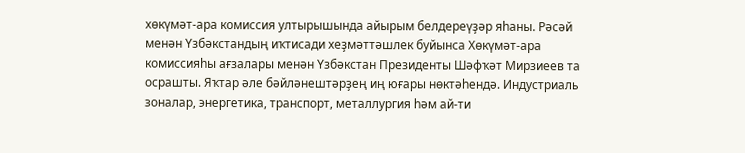хөкүмәт-ара комиссия ултырышында айырым белдереүҙәр яһаны. Рәсәй менән Үзбәкстандың иҡтисади хеҙмәттәшлек буйынса Хөкүмәт-ара комиссияһы ағзалары менән Үзбәкстан Президенты Шәфҡәт Мирзиеев та осрашты. Яҡтар әле бәйләнештәрҙең иң юғары нөктәһендә. Индустриаль зоналар, энергетика, транспорт, металлургия һәм ай-ти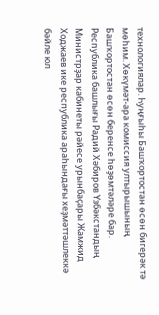технологиялар. Һуңғыһы Башҡортостан өсөн бигерәк тә мөһим. Хөкүмәт-ара комиссия ултырышының Башҡортостан өсөн беренсе һөҙөмтәләре бар. Республика башлығы Радий Хәбиров Үзбәкстандың Министрҙар кабинеты рәйесе урынбаҫары Жамжид Ходжаев ике республика араһындағы хеҙмәттәшлеккә бәйле юл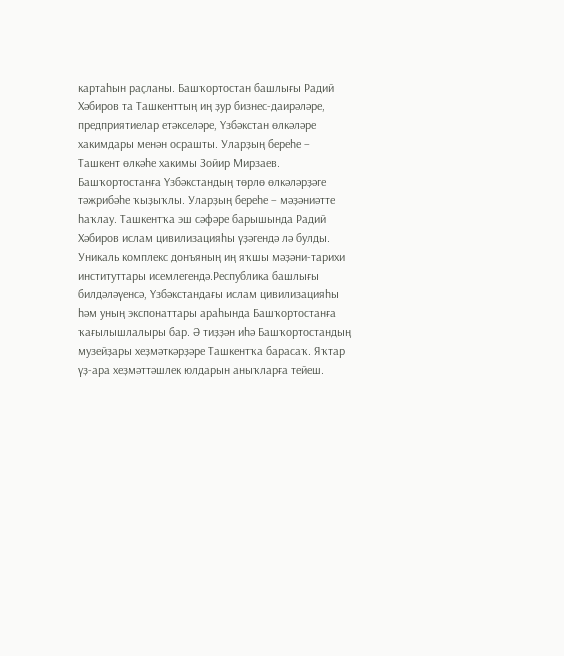картаһын раҫланы. Башҡортостан башлығы Радий Хәбиров та Ташкенттың иң ҙур бизнес-даирәләре, предприятиелар етәкселәре, Үзбәкстан өлкәләре хакимдары менән осрашты. Уларҙың береһе – Ташкент өлкәһе хакимы Зойир Мирзаев. Башҡортостанға Үзбәкстандың төрлө өлкәләрҙәге тәжрибәһе ҡыҙыҡлы. Уларҙың береһе – мәҙәниәтте һаҡлау. Ташкентҡа эш сәфәре барышында Радий Хәбиров ислам цивилизацияһы үҙәгендә лә булды. Уникаль комплекс донъяның иң яҡшы мәҙәни-тарихи институттары исемлегендә.Республика башлығы билдәләүенсә, Үзбәкстандағы ислам цивилизацияһы һәм уның экспонаттары араһында Башҡортостанға ҡағылышлалыры бар. Ә тиҙҙән иһә Башҡортостандың музейҙары хеҙмәткәрҙәре Ташкентҡа барасаҡ. Яҡтар үҙ-ара хеҙмәттәшлек юлдарын аныҡларға тейеш.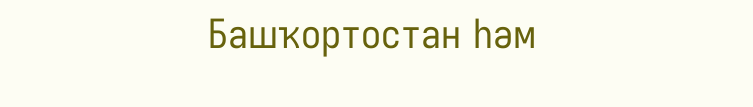Башҡортостан һәм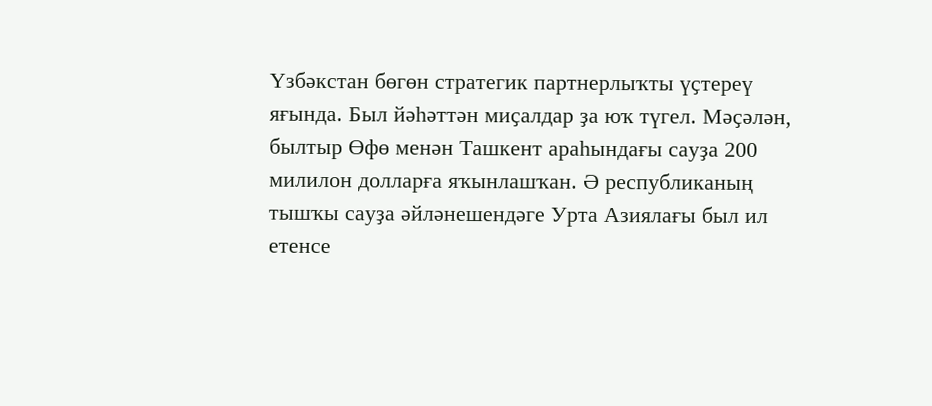Үзбәкстан бөгөн стратегик партнерлыҡты үҫтереү яғында. Был йәһәттән миҫалдар ҙа юҡ түгел. Мәҫәлән, былтыр Өфө менән Ташкент араһындағы сауҙа 200 милилон долларға яҡынлашҡан. Ә республиканың тышҡы сауҙа әйләнешендәге Урта Азиялағы был ил етенсе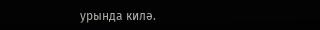урында килә.